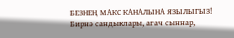БЕЗНЕҢ МАКС КАНАЛЫНА ЯЗЫЛЫГЫЗ!
Бирнә сандыклары, агач сыннар,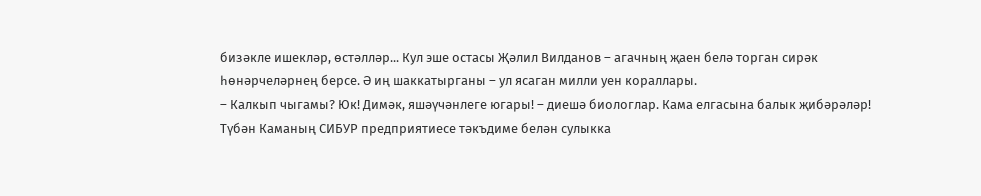бизәкле ишекләр, өстәлләр... Кул эше остасы Җәлил Вилданов – агачның җаен белә торган сирәк һөнәрчеләрнең берсе. Ә иң шаккатырганы – ул ясаган милли уен кораллары.
– Калкып чыгамы? Юк! Димәк, яшәүчәнлеге югары! – диешә биологлар. Кама елгасына балык җибәрәләр! Түбән Каманың СИБУР предприятиесе тәкъдиме белән сулыкка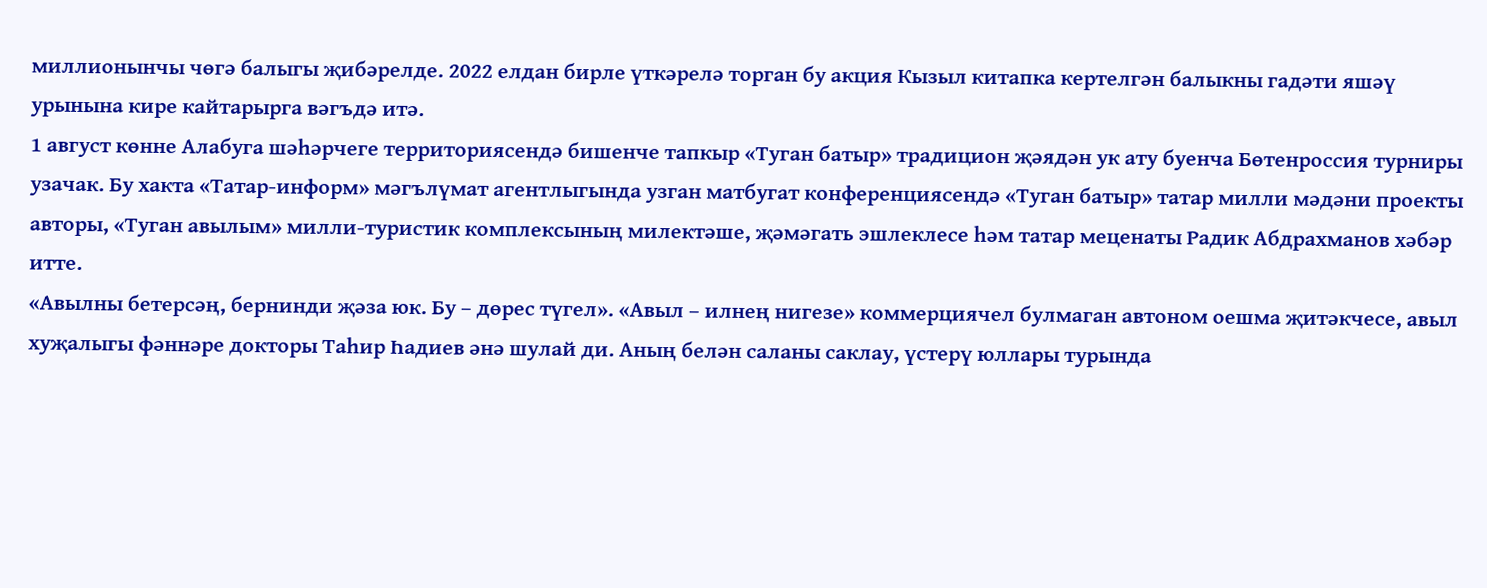миллионынчы чөгә балыгы җибәрелде. 2022 елдан бирле үткәрелә торган бу акция Кызыл китапка кертелгән балыкны гадәти яшәү урынына кире кайтарырга вәгъдә итә.
1 август көнне Алабуга шәһәрчеге территориясендә бишенче тапкыр «Туган батыр» традицион җәядән ук ату буенча Бөтенроссия турниры узачак. Бу хакта «Татар-информ» мәгълүмат агентлыгында узган матбугат конференциясендә «Туган батыр» татар милли мәдәни проекты авторы, «Туган авылым» милли-туристик комплексының милектәше, җәмәгать эшлеклесе һәм татар меценаты Радик Абдрахманов хәбәр итте.
«Авылны бетерсәң, бернинди җәза юк. Бу – дөрес түгел». «Авыл – илнең нигезе» коммерциячел булмаган автоном оешма җитәкчесе, авыл хуҗалыгы фәннәре докторы Таһир Һадиев әнә шулай ди. Аның белән саланы саклау, үстерү юллары турында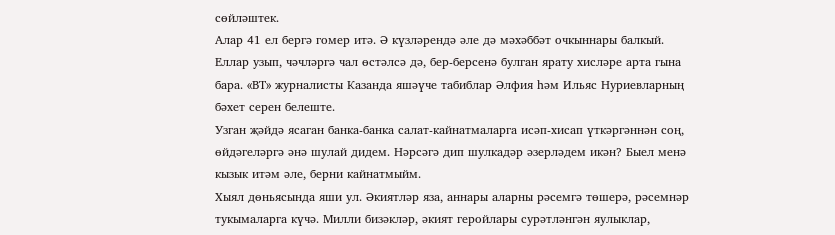сөйләштек.
Алар 41 ел бергә гомер итә. Ә күзләрендә әле дә мәхәббәт очкыннары балкый. Еллар узып, чәчләргә чал өстәлсә дә, бер-берсенә булган ярату хисләре арта гына бара. «ВТ» журналисты Казанда яшәүче табиблар Әлфия һәм Ильяс Нуриевларның бәхет серен белеште.
Узган җәйдә ясаган банка-банка салат-кайнатмаларга исәп-хисап үткәргәннән соң, өйдәгеләргә әнә шулай дидем. Нәрсәгә дип шулкадәр әзерләдем икән? Быел менә кызык итәм әле, берни кайнатмыйм.
Хыял дөньясында яши ул. Әкиятләр яза, аннары аларны рәсемгә төшерә, рәсемнәр тукымаларга күчә. Милли бизәкләр, әкият геройлары сурәтләнгән яулыклар,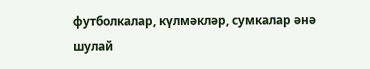футболкалар, күлмәкләр, сумкалар әнә шулай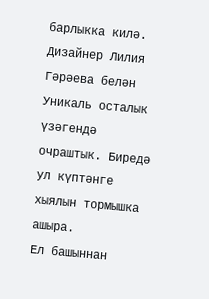барлыкка килә. Дизайнер Лилия Гәрәева белән Уникаль осталык үзәгендә очраштык. Биредә ул күптәнге хыялын тормышка ашыра.
Ел башыннан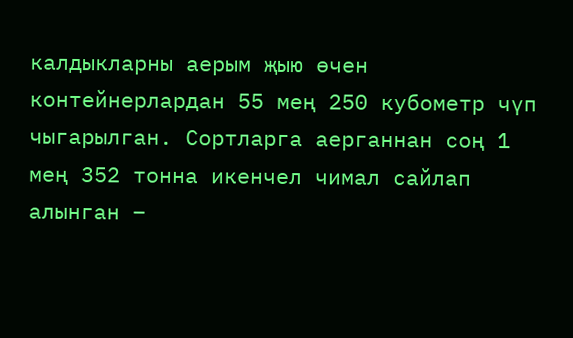калдыкларны аерым җыю өчен контейнерлардан 55 мең 250 кубометр чүп чыгарылган. Сортларга аерганнан соң 1 мең 352 тонна икенчел чимал сайлап алынган –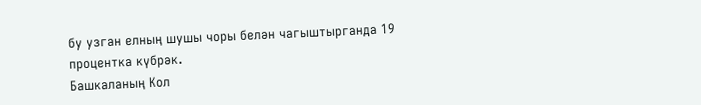бу узган елның шушы чоры белән чагыштырганда 19 процентка күбрәк.
Башкаланың Кол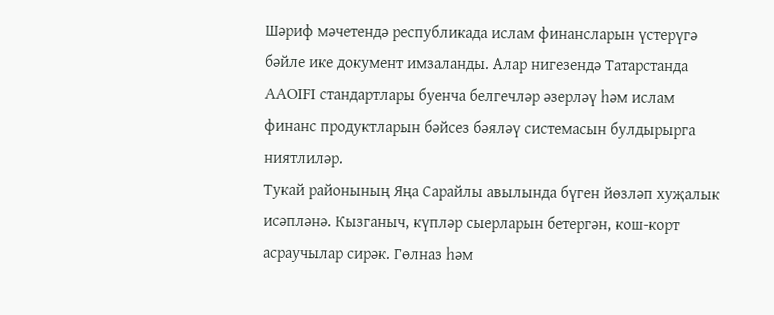Шәриф мәчетендә республикада ислам финансларын үстерүгә бәйле ике документ имзаланды. Алар нигезендә Татарстанда AAOIFI стандартлары буенча белгечләр әзерләү һәм ислам финанс продуктларын бәйсез бәяләү системасын булдырырга ниятлиләр.
Тукай районының Яңа Сарайлы авылында бүген йөзләп хуҗалык исәпләнә. Кызганыч, күпләр сыерларын бетергән, кош-корт асраучылар сирәк. Гөлназ һәм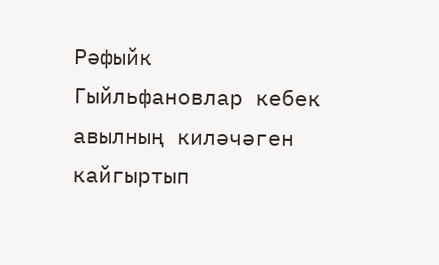Рәфыйк Гыйльфановлар кебек авылның киләчәген кайгыртып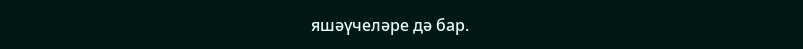яшәүчеләре дә бар.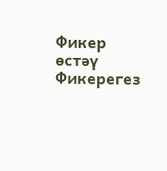Фикер өстәү
Фикерегез